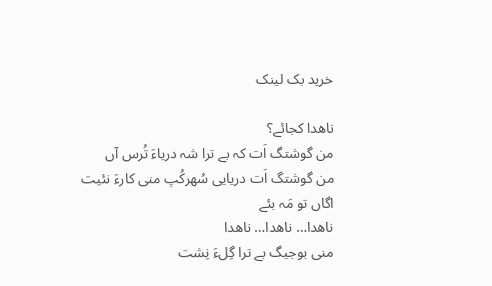خرید بک لینک

ناھدا کجائے؟
من گوشتگ اَت کہ بے ترا شہ دریاءَ تُرس آں
من گوشتگ اَت دریایی سُھرکُپ منی کارءَ نئیت
اگاں تو مَہ بئے
ناھدا… ناھدا… ناھدا
منی بوجیگ بے ترا گِلءَ نِشت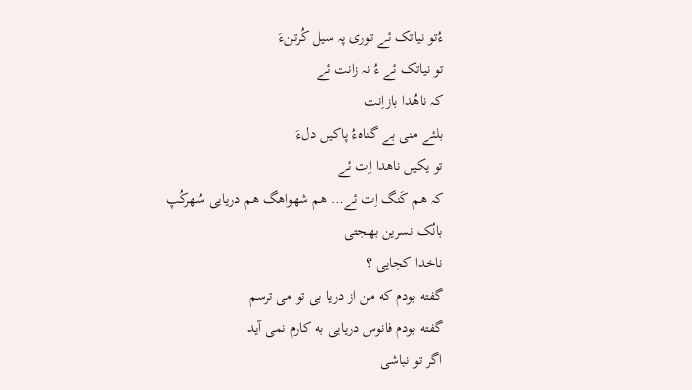ءُتو نیاتک ئے توری پہ سیل کُرتنءَ
تو نیاتک ئے ءُ نہ زانت ئے
کہ ناھُدا بازاِنت
بلئے منی بے گناہءُ پاکیں دلءَ
تو یکیں ناھدا اِت ئے
کہ ھم کَنگ اِت ئے… ھم شھواھگ ھم دریایی سُھرکُپ
بانُک نسرین بھجتی
ناخدا کجایی ؟
گفته بودم که من از دریا بی تو می ترسم
گفته بودم فانوس دریایی به کارم نمی آید
اگر تو نباشی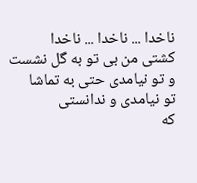ناخدا ... ناخدا ... ناخدا
کشتی من بی تو به گل نشست
و تو نیامدی حتی به تماشا
تو نیامدی و ندانستی
که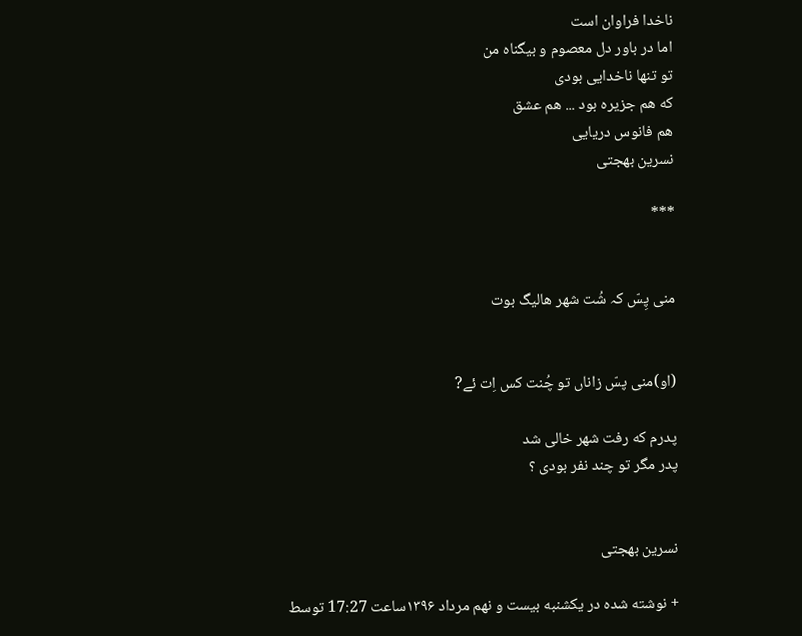ناخدا فراوان است
اما در باور دل معصوم و بیگناه من
تو تنها ناخدایی بودی
که هم جزیره بود ... هم عشق
هم فانوس دریایی
نسرین بهجتی

***


منی پِسّ کہ شُت شھر ھالیگ بوت


(او)منی پسّ زاناں تو چُنت کس اِت ئے?

پدرم که رفت شهر خالی شد
پدر مگر تو چند نفر بودی ؟


نسرین بهجتی

+ نوشته شده در یکشنبه بیست و نهم مرداد ۱۳۹۶ساعت 17:27 توسط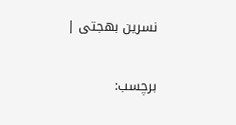نسرین بهجتی |

برچسب: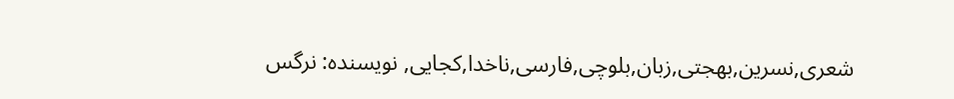شعری,نسرین,بهجتی,زبان,بلوچی,فارسی,ناخدا,کجایی, نویسنده: نرگس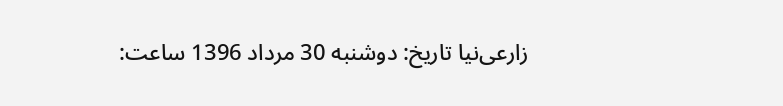زارعی‌نیا تاريخ: دوشنبه 30 مرداد 1396 ساعت: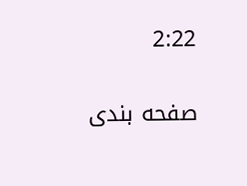2:22

صفحه بندی